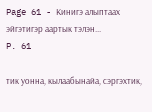Page 61 - Кинигэ алыптаах эйгэтигэр аартык тэлэн...
P. 61

тик уонна, кылаабынайа, сэргэхтик,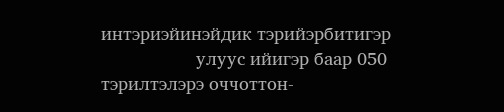интэриэйинэйдик тэрийэрбитигэр
                   улуус ийигэр баар 050 тэрилтэлэрэ оччоттон-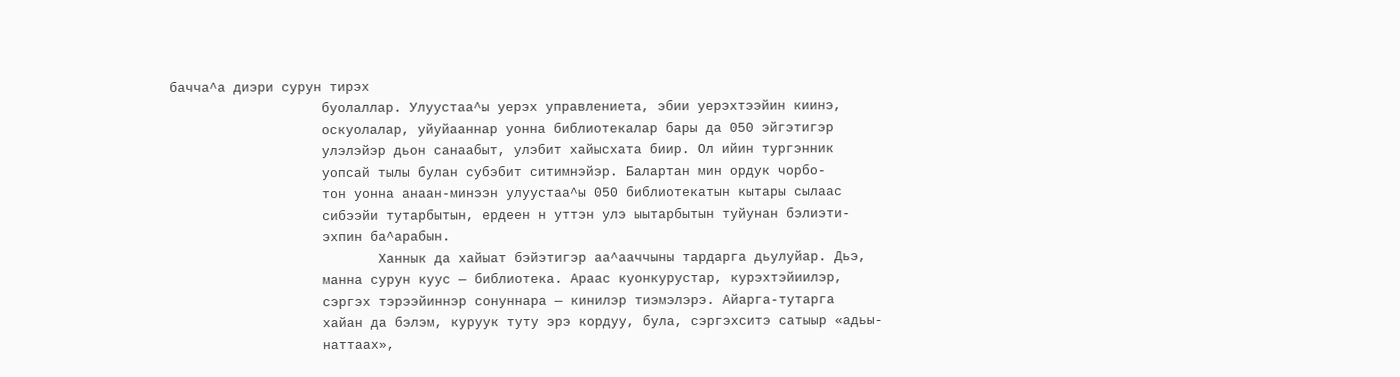бачча^а диэри сурун тирэх
                   буолаллар. Улуустаа^ы уерэх управлениета, эбии уерэхтээйин киинэ,
                   оскуолалар, уйуйааннар уонна библиотекалар бары да 050 эйгэтигэр
                   улэлэйэр дьон санаабыт, улэбит хайысхата биир. Ол ийин тургэнник
                   уопсай тылы булан субэбит ситимнэйэр. Балартан мин ордук чорбо-
                   тон уонна анаан-минээн улуустаа^ы 050 библиотекатын кытары сылаас
                   сибээйи тутарбытын, ердеен н уттэн улэ ыытарбытын туйунан бэлиэти-
                   эхпин ба^арабын.
                          Ханнык да хайыат бэйэтигэр аа^ааччыны тардарга дьулуйар. Дьэ,
                   манна сурун куус — библиотека. Араас куонкурустар, курэхтэйиилэр,
                   сэргэх тэрээйиннэр сонуннара — кинилэр тиэмэлэрэ. Айарга-тутарга
                   хайан да бэлэм, куруук туту эрэ кордуу, була, сэргэхситэ сатыыр «адьы-
                   наттаах»,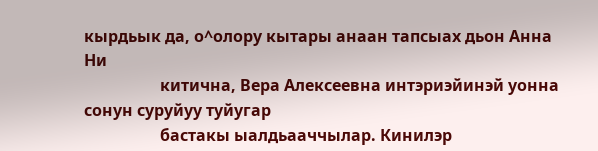кырдьык да, о^олору кытары анаан тапсыах дьон Анна Ни
                   китична, Вера Алексеевна интэриэйинэй уонна сонун суруйуу туйугар
                   бастакы ыалдьааччылар. Кинилэр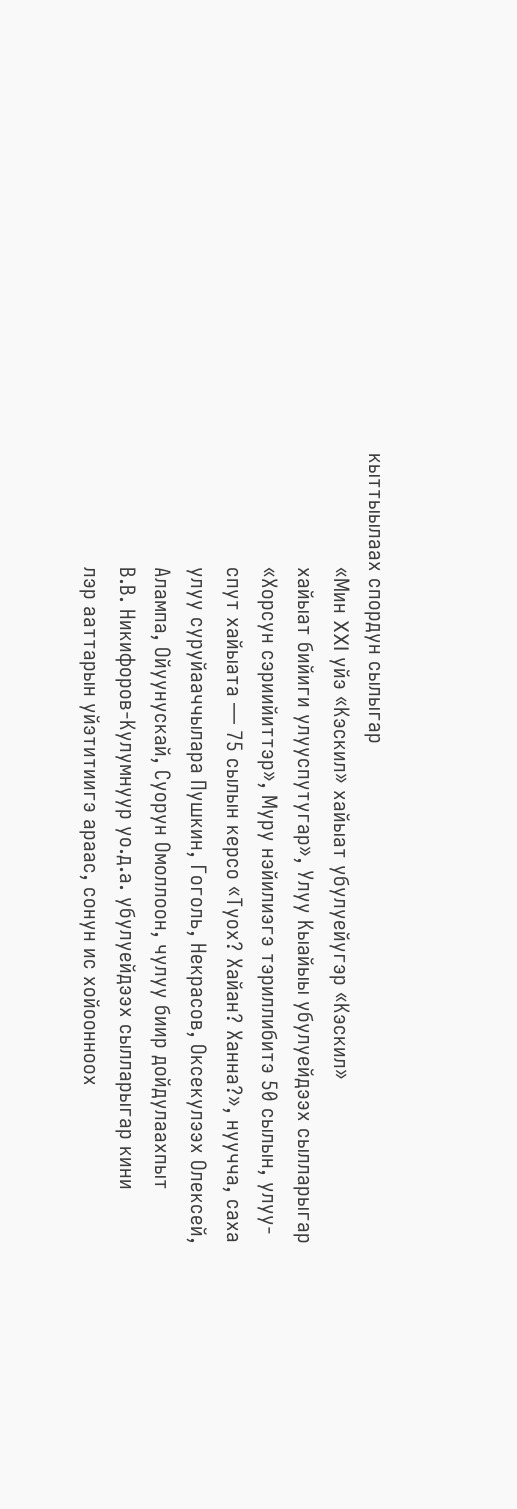кыттыылаах спордун сылыгар
                   «Мин XXI уйэ «Кэскил» хайыат убулуейугэр «Кэскил»
                   хайыат бийиги улууспутугар», Улуу Кыайыы убулуейдээх сылларыгар
                   «Хорсун сэриийиттэр», Муру нэйилиэгэ тэриллибитэ 50 сылын, улуу-
                   спут хайыата — 75 сылын керсо «Туох? Хайан? Ханна?», нуучча, саха
                   улуу суруйааччылара Пушкин, Гоголь, Некрасов, Оксекулээх Олексей,
                   Алампа, Ойуунускай, Суорун Омоллоон, чулуу биир дойдулаахпыт
                   В.В. Никифоров-Кулумнуур уо.д.а. убулуейдээх сылларыгар кини
                   лэр ааттарын уйэтитиигэ араас, сонун ис хойоонноох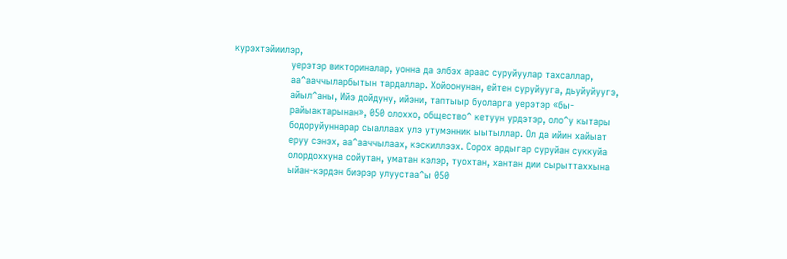курэхтэйиилэр,
                   уерэтэр викториналар, уонна да элбэх араас суруйуулар тахсаллар,
                   аа^ааччыларбытын тардаллар. Хойоонунан, ейтен суруйууга, дьуйуйуугэ,
                   айыл^аны, Ийэ дойдуну, ийэни, таптыыр буоларга уерэтэр «бы-
                   райыактарынан», 050 олоххо, общество^ кетуун урдэтэр, оло^у кытары
                   бодоруйуннарар сыаллаах улэ утумэнник ыытыллар. Ол да ийин хайыат
                   еруу сэнэх, аа^ааччылаах, кэскиллээх. Сорох ардыгар суруйан суккуйа
                   олордоххуна сойутан, уматан кэлэр, туохтан, хантан дии сырыттаххына
                   ыйан-кэрдэн биэрэр улуустаа^ы 050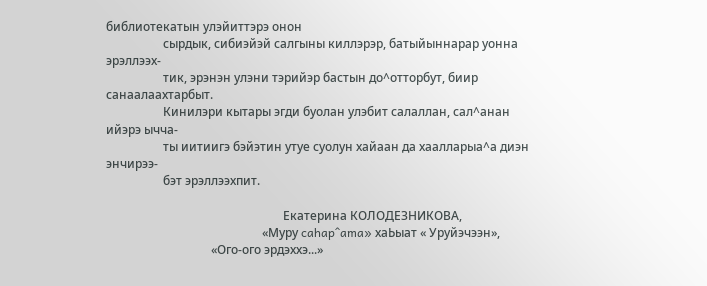библиотекатын улэйиттэрэ онон
                   сырдык, сибиэйэй салгыны киллэрэр, батыйыннарар уонна эрэллээх-
                   тик, эрэнэн улэни тэрийэр бастын до^отторбут, биир санаалаахтарбыт.
                   Кинилэри кытары эгди буолан улэбит салаллан, сал^анан ийэрэ ычча-
                   ты иитиигэ бэйэтин утуе суолун хайаан да хаалларыа^а диэн энчирээ-
                   бэт эрэллээхпит.

                                                           Екатерина КОЛОДЕЗНИКОВА,
                                                    «Муру cahap^ama» хаЬыат « Уруйэчээн»,
                                   «Ого-ого эрдэххэ...»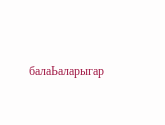балаЬаларыгар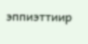эппиэттиир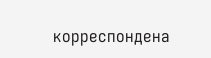корреспондена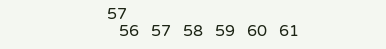57
   56   57   58   59   60   61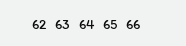62   63   64   65   66